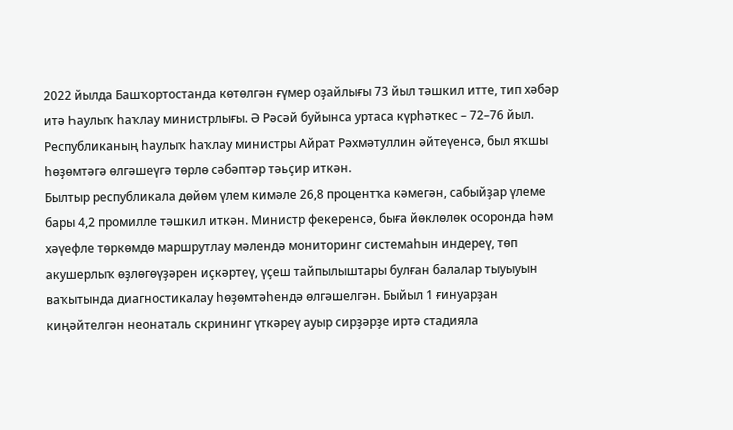2022 йылда Башҡортостанда көтөлгән ғүмер оҙайлығы 73 йыл тәшкил итте, тип хәбәр итә Һаулыҡ һаҡлау министрлығы. Ә Рәсәй буйынса уртаса күрһәткес – 72–76 йыл. Республиканың һаулыҡ һаҡлау министры Айрат Рәхмәтуллин әйтеүенсә, был яҡшы һөҙөмтәгә өлгәшеүгә төрлө сәбәптәр тәьҫир иткән.
Былтыр республикала дөйөм үлем кимәле 26,8 процентҡа кәмегән, сабыйҙар үлеме бары 4,2 промилле тәшкил иткән. Министр фекеренсә, быға йөклөлөк осоронда һәм хәүефле төркөмдө маршрутлау мәлендә мониторинг системаһын индереү, төп акушерлыҡ өҙлөгөүҙәрен иҫкәртеү, үҫеш тайпылыштары булған балалар тыуыуын ваҡытында диагностикалау һөҙөмтәһендә өлгәшелгән. Быйыл 1 ғинуарҙан киңәйтелгән неонаталь скрининг үткәреү ауыр сирҙәрҙе иртә стадияла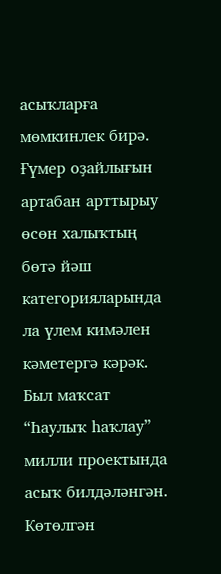асыҡларға мөмкинлек бирә. Ғүмер оҙайлығын артабан арттырыу өсөн халыҡтың бөтә йәш категорияларында ла үлем кимәлен кәметергә кәрәк. Был маҡсат “Һаулыҡ һаҡлау” милли проектында асыҡ билдәләнгән. Көтөлгән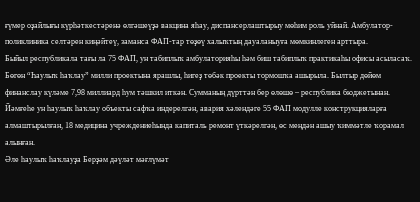ғүмер оҙайлығы күрһәткестәренә өлгәшеүҙә вакцина яһау, диспансерлаштырыу мөһим роль уйнай. Амбулатор-поликлиника селтәрен киңәйтеү, заманса ФАП-тар төҙөү халыҡтың дауаланыуға мөмкинлеген арттыра.
Быйыл республикала тағы ла 75 ФАП, ун табиплыҡ амбулаторияһы һәм биш табиплыҡ практикаһы офисы асыласаҡ. Бөгөн “Һаулыҡ һаҡлау” милли проектына ярашлы, һигеҙ төбәк проекты тормошҡа ашырыла. Былтыр дөйөм финанслау күләме 7,98 миллиард һум тәшкил иткән. Сумманың дүрттән бер өлөшө – республика бюджетынан. Йәмғеһе ун һаулыҡ һаҡлау объекты сафҡа индерелгән, авария хәлендәге 55 ФАП модулле конструкцияларға алмаштырылған, 18 медицина учреждениеһында капиталь ремонт үткәрелгән, өс меңдән ашыу ҡиммәтле ҡорамал алынған.
Әле һаулыҡ һаҡлауҙа Берҙәм дәүләт мәғлүмәт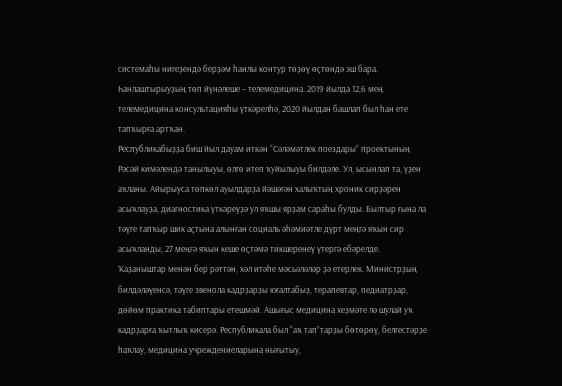системаһы нигеҙендә берҙәм һанлы контур төҙөү өҫтөндә эш бара. Һанлаштырыуҙың төп йүнәлеше – телемедицина. 2019 йылда 12,6 мең телемедицина консультацияһы үткәрелһә, 2020 йылдан башлап был һан ете тапҡырға артҡан.
Республикабыҙҙа биш йыл дауам иткән “Сәләмәтлек поездары” проектының Рәсәй кимәлендә танылыуы, өлгө итеп ҡуйылыуы билдәле. Ул, ысынлап та, үҙен аҡланы. Айырыуса төпкөл ауылдарҙа йәшәгән халыҡтың хроник сирҙәрен асыҡлауҙа, диагностика үткәреүҙә ул яҡшы ярҙам сараһы булды. Былтыр ғына ла тәүге тапҡыр шик аҫтына алынған социаль әһәмиәтле дүрт меңгә яҡын сир асыҡланды, 27 меңгә яҡын кеше өҫтәмә тикшеренеү үтергә ебәрелде.
Ҡаҙаныштар менән бер рәттән, хәл итәһе мәсьәләләр ҙә етерлек. Министрҙың билдәләүенсә, тәүге звенола кадрҙарҙы юғалтабыҙ, терапевтар, педиатрҙар, дөйөм практика табиптары етешмәй. Ашығыс медицина хеҙмәте лә шулай уҡ кадрҙарға ҡытлыҡ кисерә. Республикала был “аҡ тап”тарҙы бөтөрөү, белгестәрҙе һаҡлау, медицина учреждениеларына нығытыу,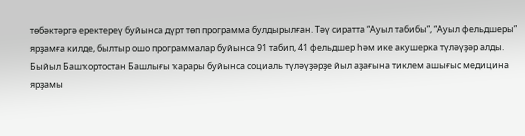төбәктәргә еректереү буйынса дүрт төп программа булдырылған. Тәү сиратта “Ауыл табибы”, “Ауыл фельдшеры” ярҙамға килде, былтыр ошо программалар буйынса 91 табип, 41 фельдшер һәм ике акушерка түләүҙәр алды. Быйыл Башҡортостан Башлығы ҡарары буйынса социаль түләүҙәрҙе йыл аҙағына тиклем ашығыс медицина ярҙамы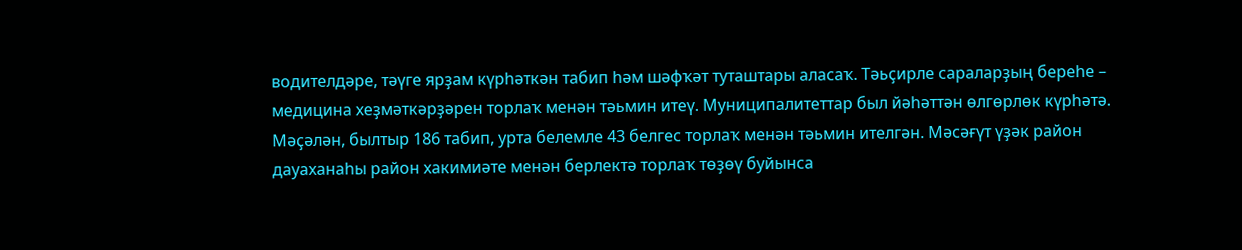водителдәре, тәүге ярҙам күрһәткән табип һәм шәфҡәт туташтары аласаҡ. Тәьҫирле сараларҙың береһе – медицина хеҙмәткәрҙәрен торлаҡ менән тәьмин итеү. Муниципалитеттар был йәһәттән өлгөрлөк күрһәтә. Мәҫәлән, былтыр 186 табип, урта белемле 43 белгес торлаҡ менән тәьмин ителгән. Мәсәғүт үҙәк район дауаханаһы район хакимиәте менән берлектә торлаҡ төҙөү буйынса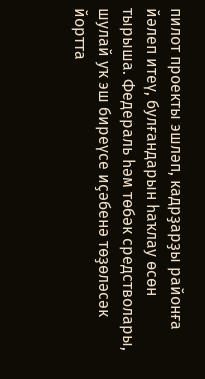пилот проекты эшләп, кадрҙарҙы районға йәлеп итеү, булғандарын һаҡлау өсөн тырыша. Федераль һәм төбәк средстволары, шулай уҡ эш биреүсе иҫәбенә төҙөләсәк йортта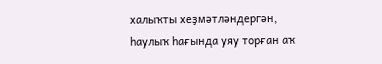халыҡты хеҙмәтләндергән, һаулыҡ һағында уяу торған аҡ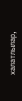халатлылар,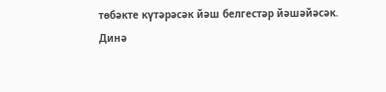төбәкте күтәрәсәк йәш белгестәр йәшәйәсәк.
Динә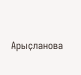Арыҫланова